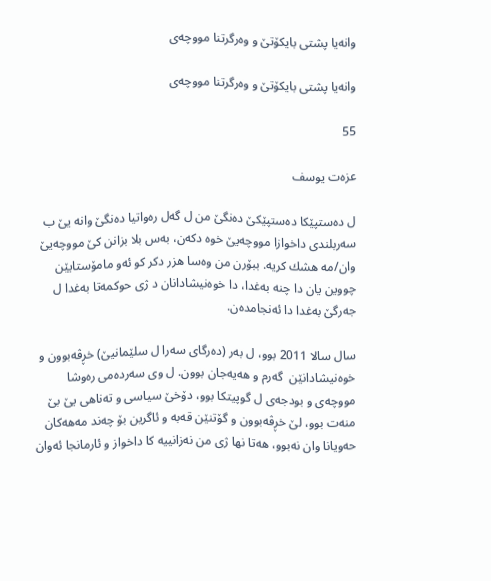وانه‌یا پشتى بایكۆتێ و وه‌رگرتنا مووچه‌ى

وانه‌یا پشتى بایكۆتێ و وه‌رگرتنا مووچه‌ى

55

عزه‌ت یوسف

ل ده‌ستپێكا ده‌ستپێكێ ده‌نگێ من ل گه‌ل ره‌واتیا ده‌نگێ وانه‌ یێ ب سه‌ربلندى داخوازا مووچه‌یێ خوه‌ دكه‌ن، به‌س بلا بزانن كێ مووچه‌یێ وان/مه‌ هشك كریه‌. ببۆرن من وه‌سا هزر دكر كو ئه‌و مامۆستایێن چووین یان دا چنه‌ به‌غدا، دا خوه‌نیشادانان د ژى حوكمه‌تا به‌غدا ل جه‌رگێ به‌غدا دا ئه‌نجامده‌ن.

سال سالا 2011 بوو، ل به‌ر (ده‌رگاى سه‌را ل سلێمانیێ) خڕڤه‌بوون و خوه‌نیشادانێن  گه‌رم و هه‌یه‌جان بوون. ل وى سه‌رده‌مى ره‌وشا مووچه‌ى و بودجه‌ى ل گوپیتكا بوو، دۆخێ سیاسى و ته‌ناهى یێ بێ منه‌ت بوو، لێ خڕڤه‌بوون و گۆتنێن قه‌به‌ و ئاگرین بۆ چه‌ند مه‌هه‌كان حه‌ویانا وان نه‌بوو، هه‌تا نها ژى من نه‌زانییه‌ كا داخواز و ئارمانجا ئه‌وان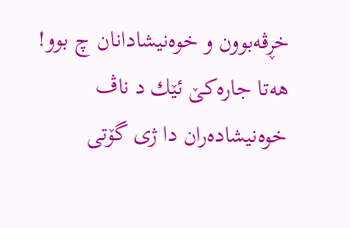خڕڤه‌بوون و خوه‌نیشادانان چ بوو! هه‌تا جاره‌كێ ئێك د ناڤ خوه‌نیشاده‌ران دا ژى گۆتى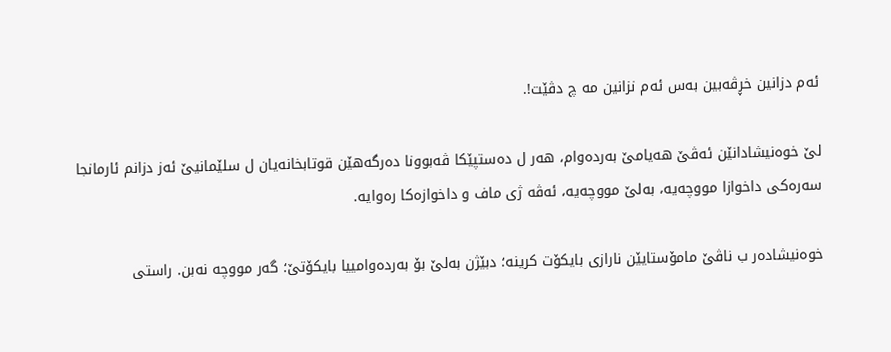ئه‌م دزانین خڕڤه‌بین به‌س ئه‌م نزانین مه‌ چ دڤێت!.

لێ خوه‌نیشادانێن ئه‌ڤێ هه‌یامێ به‌رده‌وام، هه‌ر ل ده‌ستپێكا ڤه‌بوونا ده‌رگه‌هێن قوتابخانه‌یان ل سلێمانیێ ئه‌ز دزانم ئارمانجا سه‌ره‌كى داخوازا مووچه‌یه‌، به‌لێ مووچه‌یه‌، ئه‌ڤه‌ ژى ماف و داخوازه‌كا ره‌وایه‌.

خوه‌نیشاده‌ر ب ناڤێ مامۆستایێن نارازى بایكۆت كرینه‌؛ دبێژن به‌لێ بۆ به‌رده‌وامییا بایكۆتێ؛ گه‌ر مووچه‌ نه‌بن. راستى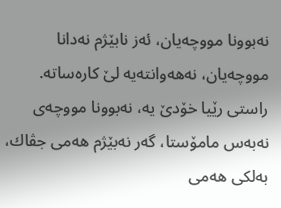نه‌بوونا مووچه‌یان، ئه‌ز نابێژم نه‌دانا مووچه‌یان، نه‌هه‌وانته‌یه‌ لێ كاره‌ساته‌. راستى رێیا خۆدێ یه‌، نه‌بوونا مووچه‌ى نه‌به‌س مامۆستا، گه‌ر نه‌بێژم هه‌مى جڤاك، به‌لكى هه‌مى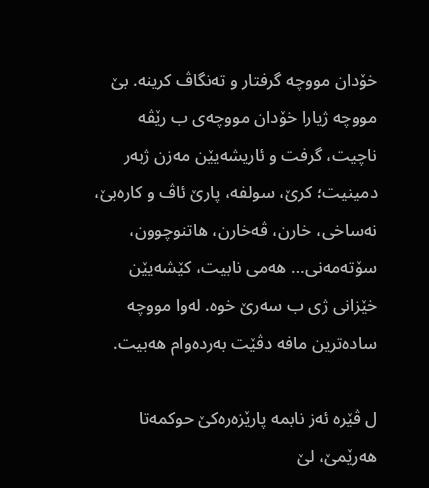خۆدان مووچه‌ گرفتار و ته‌نگاڤ كرینه‌. بێ مووچه‌ ژیارا خۆدان مووچه‌ى ب رێڤه‌ ناچیت، گرفت و ئاریشه‌یێن مه‌زن ژبه‌ر دمینیت؛ كرێ، سولفه‌، پارێ ئاڤ و كاره‌بێ، نه‌ساخى، خارن، ڤه‌خارن، هاتنوچوون، سۆته‌مه‌نى… هه‌مى نابیت، كێشه‌یێن خێزانى ژى ب سه‌رێ خوه‌. له‌وا مووچه‌ ساده‌ترین مافه‌ دڤێت به‌رده‌وام هه‌بیت.

ل ڤێره‌ ئه‌ز نابمه‌ پارێزه‌ره‌كێ حوكمه‌تا هه‌رێمێ، لێ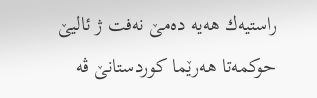راستیه‌ك هه‌یه‌ ده‌مێ نه‌فت ژ ئالیێ حوكمه‌تا هه‌رێما كوردستانێ ڤه‌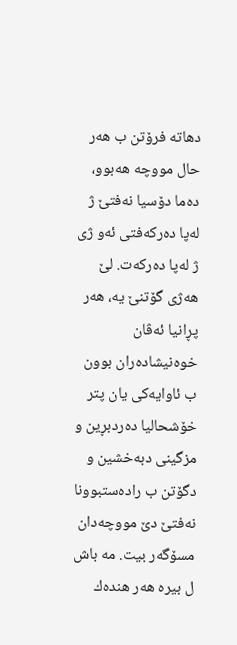دهاته‌ فرۆتن ب هه‌ر حال مووچه‌ هه‌بوو، ده‌ما دۆسیا نه‌فتێ ژ له‌پا ده‌ركه‌فتى ئه‌و ژى ژ له‌پا ده‌ركه‌ت. لێ هه‌ژى گۆتنێ یه‌، هه‌ر پڕانیا ئه‌ڤان خوه‌نیشاده‌ران بوون ب ئاوایه‌كى یان پتر خۆشحالیا ده‌ردبڕین و مزگینى دبه‌خشین و دگۆتن ب راده‌ستبوونا نه‌فتێ دێ مووچه‌دان مسۆگه‌ر بیت. مه‌ باش ل بیره‌ هه‌ر هنده‌ك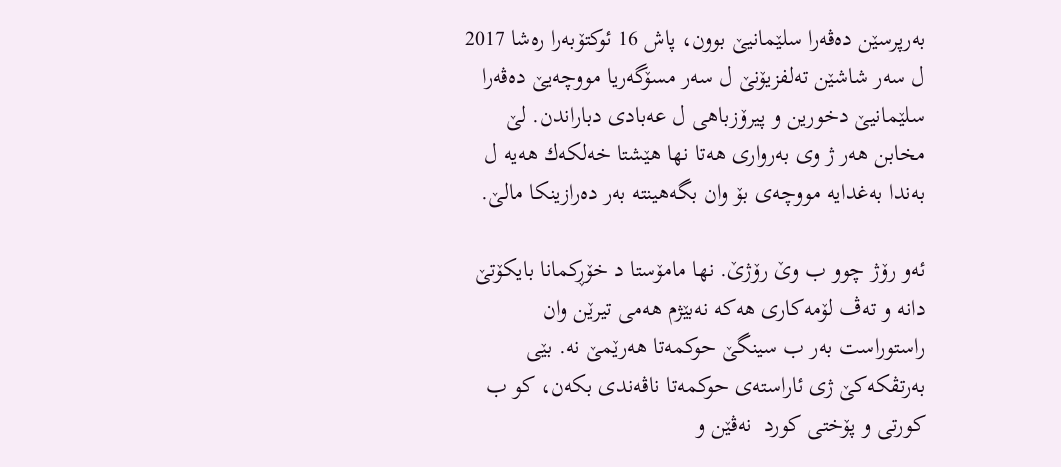به‌رپرسێن ده‌ڤه‌را سلێمانیێ بوون، پاش 16 ئوكتۆبه‌را ره‌شا 2017 ل سه‌ر شاشێن ته‌لفزیۆنێ ل سه‌ر مسۆگه‌ریا مووچه‌یێ ده‌ڤه‌را سلێمانیێ دخورین و پیرۆزباهى ل عه‌بادى دباراندن. لێ مخابن هه‌ر ژ وى به‌روارى هه‌تا نها هێشتا خه‌لكه‌ك هه‌یه‌ ل به‌ندا به‌غدایه‌ مووچه‌ى بۆ وان بگه‌هینته‌ به‌ر ده‌رازینكا مالێ.

ئه‌و رۆژ چوو ب وێ رۆژێ. نها مامۆستا د خۆڕكمانا بایكۆتێ دانه‌ و ته‌ڤ لۆمه‌كارى هه‌كه‌ نه‌بێژم هه‌مى تیرێن وان راستوراست به‌ر ب سینگێ حوكمه‌تا هه‌رێمێ نه‌. بێى به‌رتڤكه‌كێ ژى ئاراسته‌ى حوكمه‌تا ناڤه‌ندى بكه‌ن، كو ب كورتى و پۆختى كورد  نه‌ڤێن و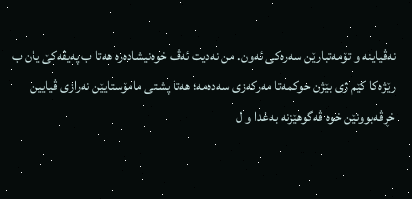نه‌ڤیاینه‌ و تۆمه‌تبارێن سه‌ره‌كى ئه‌ون. من نه‌دیت ئه‌ڤ خوه‌نیشاده‌ره‌ هه‌تا ب په‌یڤه‌كێ یان ب رێژه‌كا كێم ژى بێژن حوكمه‌تا مه‌ركه‌زى سه‌ده‌مه‌؛ هه‌تا پشتى مامۆستایێن نه‌رازى ڤیایین خڕڤه‌بوونێن خوه‌ ڤه‌گوهێزنه‌ به‌غدا و ل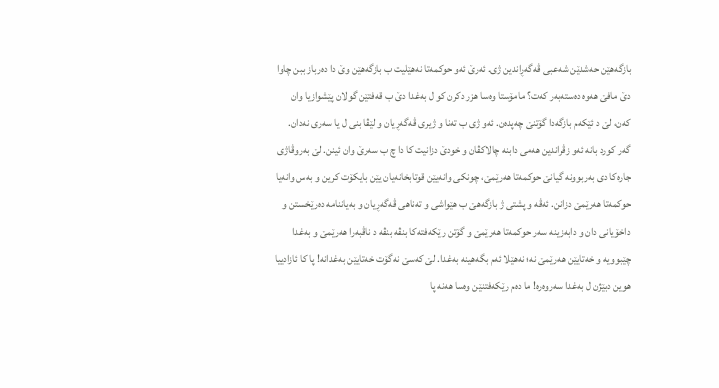بازگه‌هێن حه‌شدێن شه‌عبى ڤه‌گه‌ڕاندین ژى. ئه‌رێ ئه‌و حوكمه‌تا نه‌هێلیت ب بازگه‌هێن وێ دا ده‌رباز ببن چاوا دێ مافێ هه‌وه‌ ده‌سته‌به‌ر كه‌ت؟ مامۆستا وه‌سا هزر دكرن كو ل به‌غدا دێ ب قه‌فتێن گولان پێشوازیا وان كه‌ن، لێ د ئێكه‌م بازگه‌دا گۆتنێ چه‌پده‌ن. ئه‌و ژى ب ته‌نا و ژیرى ڤه‌گه‌ڕیان و لێڤا بنى ل یا سه‌رى نه‌دان. گه‌ر كورد بانه‌ ئه‌و زڤراندین هه‌مى دابنه‌ چالاكڤان و خودێ دزانیت كا دا چ ب سه‌رێ وان ئینن. لێ به‌روڤاژى جاره‌كا دى به‌ربوونه‌ گیانێ حوكمه‌تا هه‌رێمێ، چونكى وانه‌یێن قوتابخانه‌یان یێن بایكۆت كرین و به‌س وانه‌یا حوكمه‌تا هه‌رێمێ دزانن. ئه‌ڤه‌ و پشتى ژ بازگه‌هێ ب هێواشى و ته‌ناهى ڤه‌گه‌ڕیان و به‌یاننامه‌ ده‌رێخستن و داخۆیانى دان و دابه‌زینه‌ سه‌ر حوكمه‌تا هه‌رێمێ و گۆتن رێكه‌فته‌كا بنڤه‌ بنڤه‌ د ناڤبه‌را هه‌رێمێ و به‌غدا چێبوویه‌ و خه‌تایێن هه‌رێمێ نه‌؛ نه‌هێلا ئه‌م بگه‌هینه‌ به‌غدا. لێ كه‌سێ نه‌گۆت خه‌تایێن به‌غدانه‌! پا كا ئازادییا هوین دبێژن ل به‌غدا سه‌روه‌ره‌! ما ده‌م رێكه‌فتنێن وه‌سا هه‌نه‌ پا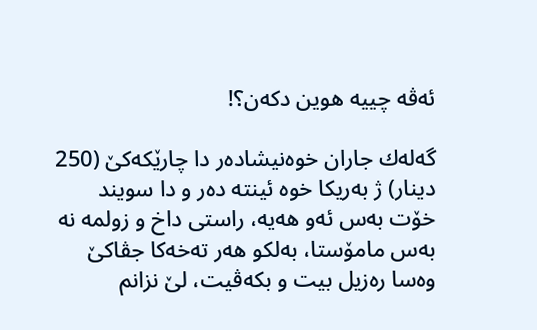ئه‌ڤه‌ چییه‌ هوین دكه‌ن؟!

گه‌له‌ك جاران خوه‌نیشاده‌ر دا چارێكه‌كێ (250 دینار) ژ به‌ریكا خوه‌ ئینته‌ ده‌ر و دا سویند خۆت به‌س ئه‌و هه‌یه‌، راستى داخ و زولمه‌ نه‌ به‌س مامۆستا، به‌لكو هه‌ر ته‌خه‌كا جڤاكێ وه‌سا ره‌زیل بیت و بكه‌ڤیت، لێ نزانم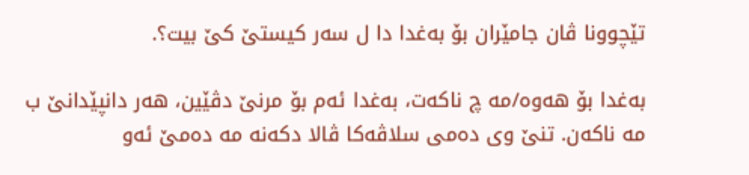تێچوونا ڤان جامێران بۆ به‌غدا دا ل سه‌ر كیستێ كێ بیت؟.

به‌غدا بۆ هه‌وه‌/مه‌ چ ناكه‌ت، به‌غدا ئه‌م بۆ مرنێ دڤێین، هه‌ر دانپێدانێ ب مه‌ ناكه‌ن. تنێ وى ده‌مى سلاڤه‌كا ڤالا دكه‌نه‌ مه‌ ده‌مێ ئه‌و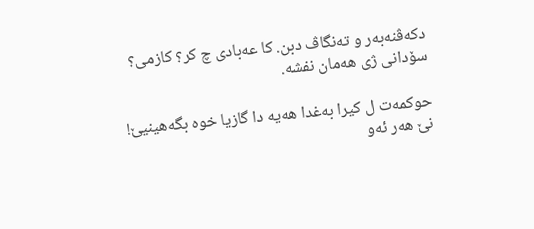دكه‌ڤنه‌به‌ر و ته‌نگاڤ دبن. كا عه‌بادى چ كر؟ كازمى؟ سۆدانى ژى هه‌مان نفشه‌.

حوكمه‌ت ل كیرا به‌غدا هه‌یه‌ دا گازیا خوه‌ بگه‌هینیێ! نێ هه‌ر ئه‌و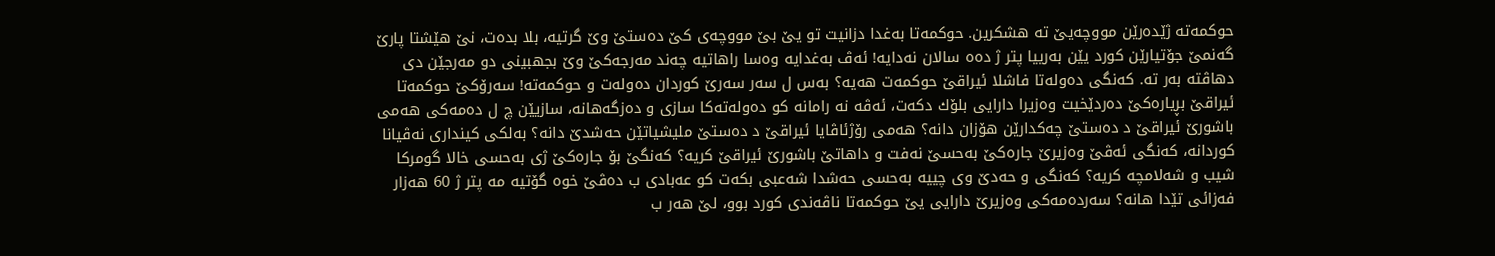حوكمه‌ته‌ ژێده‌رێن مووچه‌یێ ته‌ هشكرین. حوكمه‌تا به‌غدا دزانیت تو یێ بێ مووچه‌ى كێ ده‌ستێ وێ گرتیه‌، بلا بده‌ت، نێ هێشتا پارێ گه‌نمێ جۆتیارێن كورد یێن به‌رییا پتر ژ ده‌ه سالان نه‌دایه‌! ئه‌ڤ به‌غدایه‌ وه‌سا راهاتیه‌ چه‌ند مه‌رجه‌كێ وێ بجهبینى دو مه‌رجێن دى دهاڤته‌ به‌ر ته‌. كه‌نگى ده‌وله‌تا فاشلا ئیراقێ حوكمه‌ت هه‌یه‌؟ به‌س ل سه‌ر سه‌رێ كوردان ده‌وله‌ت و حوكمه‌ته‌! سه‌رۆكێ حوكمه‌تا ئیراقێ بڕیاره‌كێ ده‌ردێخیت وه‌زیرا دارایى بلۆك دكه‌ت، ئه‌ڤه‌ نه‌ رامانه‌ كو ده‌وله‌ته‌كا سازى و ده‌زگه‌هانه‌، سازیێن چ ل ده‌مه‌كى هه‌مى باشورێ ئیراقێ د ده‌ستێ چه‌كدارێن هۆزان دانه‌؟ هه‌مى رۆژئاڤایا ئیراقێ د ده‌ستێ ملیشیاتێن حه‌شدێ دانه‌؟ به‌لكى كیندارى نه‌ڤیانا كوردانه‌، كه‌نگى ئه‌ڤێ وه‌زیرێ جاره‌كێ به‌حسێ نه‌فت و داهاتێ باشورێ ئیراقێ كریه‌؟ كه‌نگێ بۆ جاره‌كێ ژى به‌حسى خالا گومركا شیب و شه‌لامچه‌ كریه‌؟ كه‌نگى و حه‌دێ وى چییه‌ به‌حسى حه‌شدا شه‌عبى بكه‌ت كو عه‌بادى ب ده‌ڤێ خوه‌ گۆتیه‌ مه‌ پتر ژ 60 هه‌زار فه‌زائى تێدا هانه‌؟ سه‌رده‌مه‌كى وه‌زیرێ دارایى یێ حوكمه‌تا ناڤه‌ندى كورد بوو، لێ هه‌ر ب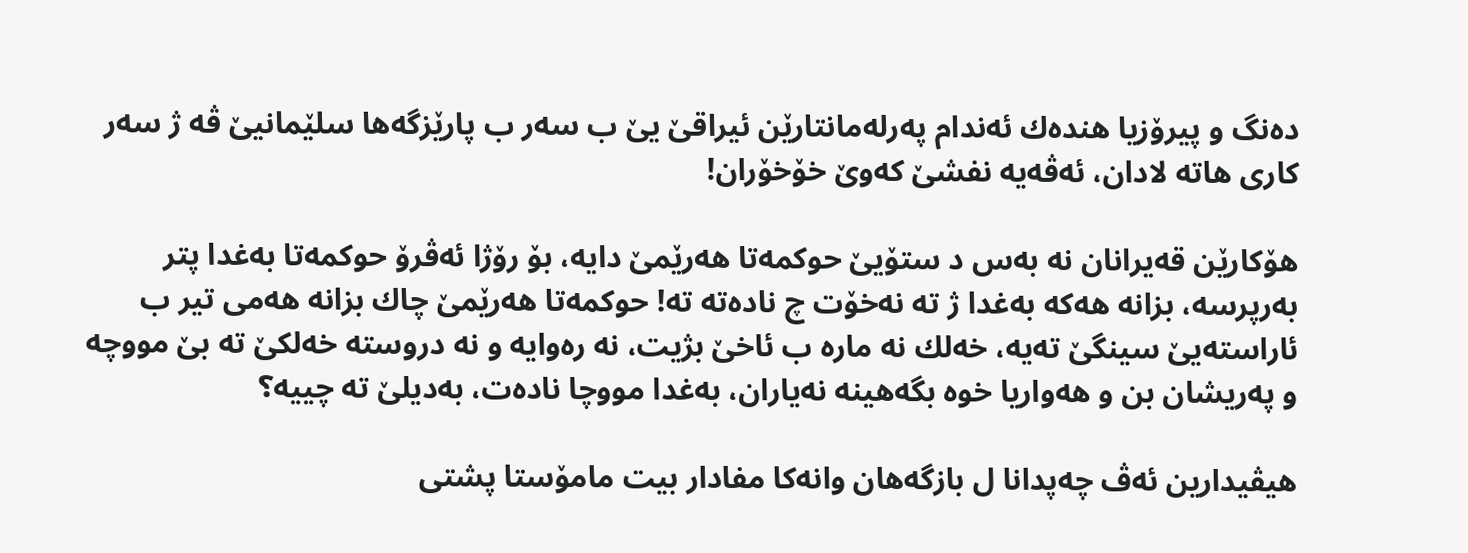ده‌نگ و پیرۆزیا هنده‌ك ئه‌ندام په‌رله‌مانتارێن ئیراقێ یێ ب سه‌ر ب پارێزگه‌ها سلێمانیێ ڤه‌ ژ سه‌ر كارى هاته‌ لادان، ئه‌ڤه‌یه‌ نفشێ كه‌وێ خۆخۆران!

هۆكارێن قه‌یرانان نه‌ به‌س د ستۆیێ حوكمه‌تا هه‌رێمێ دایه‌، بۆ رۆژا ئه‌ڤرۆ حوكمه‌تا به‌غدا پتر به‌رپرسه‌، بزانه‌ هه‌كه‌ به‌غدا ژ ته‌ نه‌خۆت چ ناده‌ته‌ ته‌! حوكمه‌تا هه‌رێمێ چاك بزانه‌ هه‌مى تیر ب ئاراسته‌یێ سینگێ ته‌یه‌، خه‌لك نه‌ ماره‌ ب ئاخێ بژیت، نه‌ ره‌وایه‌ و نه‌ دروسته‌ خه‌لكێ ته‌ بێ مووچه‌ و په‌ریشان بن و هه‌واریا خوه‌ بگه‌هینه‌ نه‌یاران، به‌غدا مووچا ناده‌ت، به‌دیلێ ته‌ چییه‌؟

هیڤیدارین ئه‌ڤ چه‌پدانا ل بازگه‌هان وانه‌كا مفادار بیت مامۆستا پشتى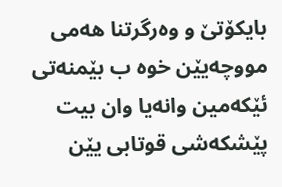بایكۆتێ و وه‌رگرتنا هه‌مى مووچه‌یێن خوه‌ ب بێمنه‌تى ئێكه‌مین وانه‌یا وان بیت پێشكه‌شى قوتابى یێن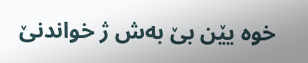خوه‌ یێن بێ به‌ش ژ خواندنێ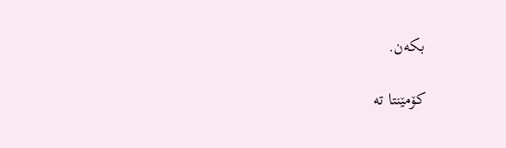بكه‌ن.

کۆمێنتا تە